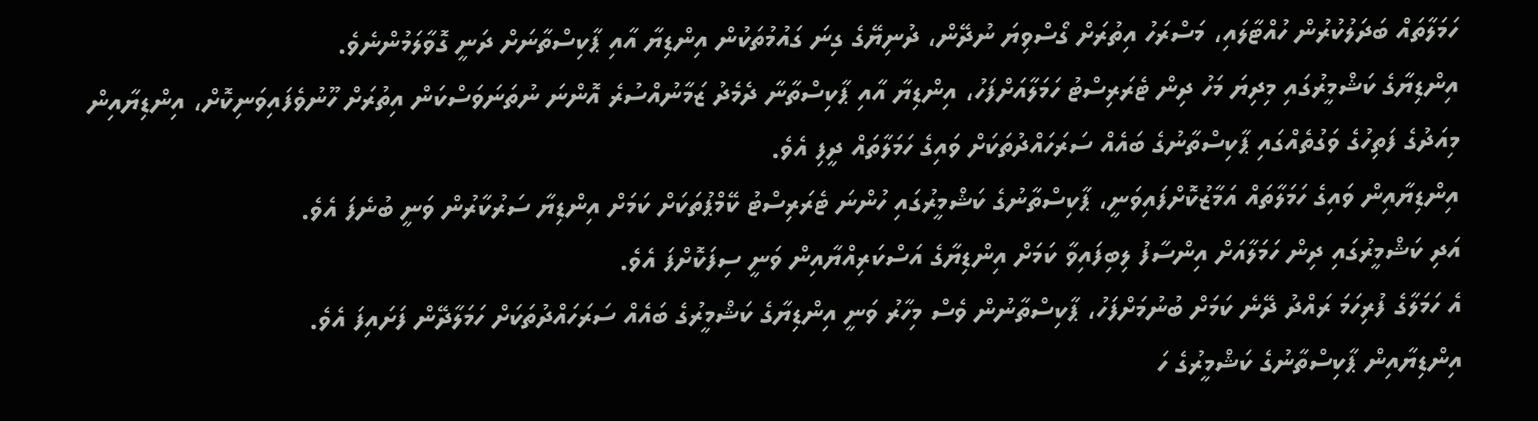ހަމަލާތައް ބަދަލުކުރުން ހުއްޓާލައި، މަސްރަހު އިތުރަށް ގޯސްވިޔަ ނުދޭން، ދުނިޔޭގެ ގިނަ ގައުމުތަކުން އިންޑިޔާ އާއި ޕާކިސްތާނަށް ދަނީ ގޮވާލަމުންނެވެ.
އިންޑިޔާގެ ކަޝްމީރުގައި މިދިޔަ މަހު ދިން ޓެރަރިސްޓު ހަމަލާއަށްފަހު، އިންޑިޔާ އާއި ޕާކިސްތާނާ ދެމެދު ޒަމާނުއްސުރެ އޮންނަ ނުތަނަވަސްކަން އިތުރަށް ހޫނުވެފައިވަނިކޮށް، އިންޑިޔާއިން މިއަދުގެ ފަތިހުގެ ވަގުތެއްގައި ޕާކިސްތާނުގެ ބައެއް ސަރަހައްދުތަކަށް ވައިގެ ހަމަލާތައް ދީފި އެވެ.
އިންޑިޔާއިން ވައިގެ ހަމަލާތައް އަމާޒުކޮށްފައިވަނީ، ޕާކިސްތާނުގެ ކަޝްމީރުގައި ހުންނަ ޓެރަރިސްޓު ކޭމްޕުތަކަށް ކަމަށް އިންޑިޔާ ސަރުކާރުން ވަނީ ބުނެފަ އެވެ.
އަދި ކަޝްމީރުގައި ދިން ހަމަލާއަށް އިންސާފު ލިބިފައިވާ ކަމަށް އިންޑިޔާގެ އަސްކަރިއްޔާއިން ވަނީ ސިފަކޮށްފަ އެވެ.
އެ ހަމަލާގެ ފުރިހަމަ ރައްދު ދޭނެ ކަމަށް ބުނުމަށްފަހު، ޕާކިސްތާނުން ވެސް މިހާރު ވަނީ އިންޑިޔާގެ ކަޝްމީރުގެ ބައެއް ސަރަހައްދުތަކަށް ހަމަލާދޭން ފަށައިފަ އެވެ.
އިންޑިޔާއިން ޕާކިސްތާނުގެ ކަޝްމީރުގެ ހަ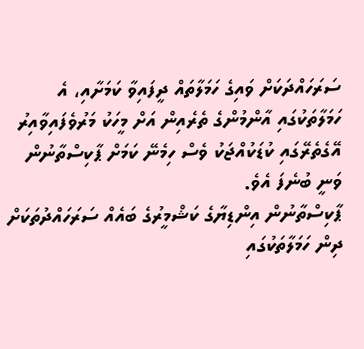ސަރަހައްދަކަށް ވައިގެ ހަމަލާތައް ދީފައިވާ ކަމަށާއި، އެ ހަމަލާތަކުގައި އާންމުންގެ ތެރެއިން އަށް މީހަކު މަރުވެފައިވާއިރު އޭގެތެރޭގައި ކުޑަކުއްޖަކު ވެސް ހިމެނޭ ކަމަށް ޕާކިސްތާނުން ވަނީ ބުނެފަ އެވެ.
ޕާކިސްތާނުން އިންޑިޔާގެ ކަޝްމީރުގެ ބައެއް ސަރަހައްދުތަކަށް ދިން ހަމަލާތަކުގައި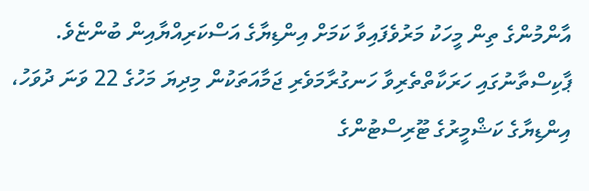އާންމުންގެ ތިން މީހަކު މަރުވެފައިވާ ކަމަށް އިންޑިޔާގެ އަސްކަރިއްޔާއިން ބުންޏެވެ.
ޕާކިސްތާނުގައި ހަރަކާތްތެރިވާ ހަނގުރާމަވެރި ޖަމާއަތަކުން މިދިޔަ މަހުގެ 22 ވަނަ ދުވަހު، އިންޑިޔާގެ ކަޝްމީރުގެ ޓޫރިސްޓުންގެ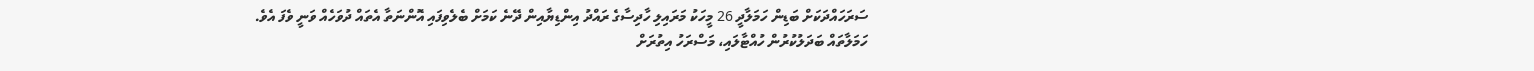ސަރަހައްދަކަށް ބަޑިން ހަމަލާދީ 26 މީހަކު މަރައިލި ހާދިސާގެ ރައްދު އިންޑިޔާއިން ދޭނެ ކަމަށް ބެލެވިފައި އޮންނަތާ އެތައް ދުވަހެއް ވަނީ ވެފަ އެވެ.
ހަމަލާތައް ބަދަލުކުރުން ހުއްޓާލައި، މަސްރަހު އިތުރަށް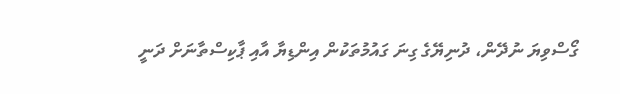ގޯސްވިޔަ ނުދޭން، ދުނިޔޭގެ ގިނަ ގައުމުތަކުން އިންޑިޔާ އާއި ޕާކިސްތާނަށް ދަނީ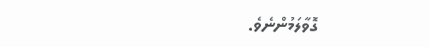ގޮވާލަމުންނެވެ.